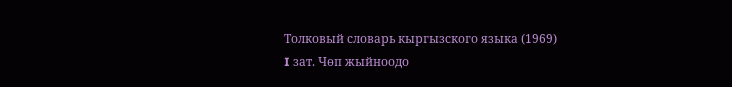Толковый словарь кыргызского языка (1969)
I зат. Чөп жыйноодо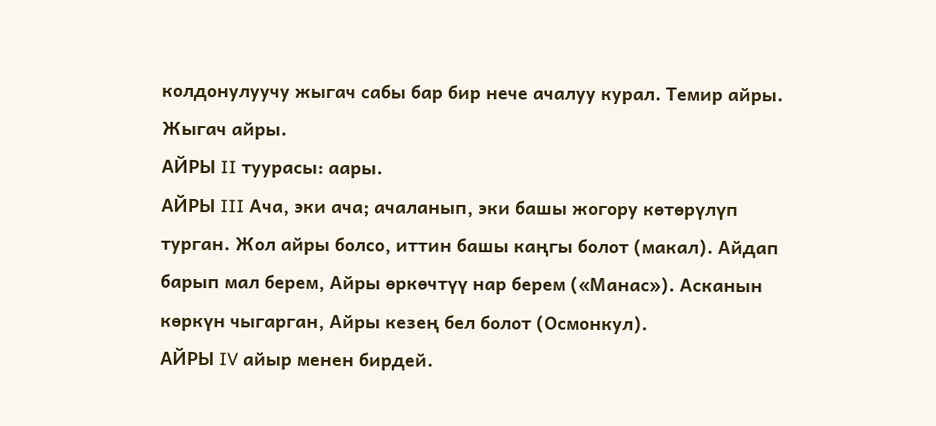колдонулуучу жыгач сабы бар бир нече ачалуу курал. Темир айры. Жыгач айры.
АЙРЫ II туурасы: аары.
АЙРЫ III Ача, эки ача; ачаланып, эки башы жогору көтөрүлүп турган. Жол айры болсо, иттин башы каңгы болот (макал). Айдап барып мал берем, Айры өркөчтүү нар берем («Манас»). Асканын көркүн чыгарган, Айры кезең бел болот (Осмонкул).
АЙРЫ IV айыр менен бирдей.